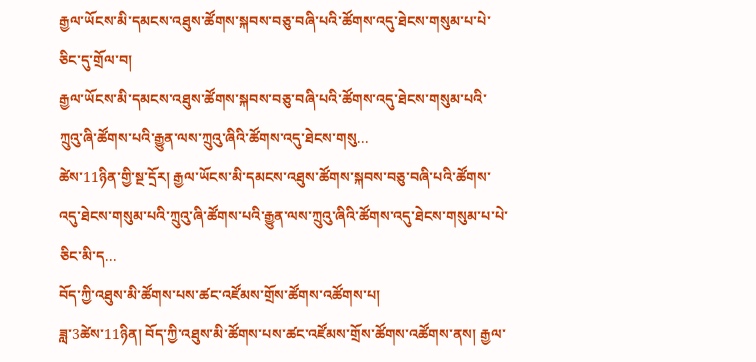རྒྱལ་ཡོངས་མི་དམངས་འཐུས་ཚོགས་སྐབས་བཅུ་བཞི་པའི་ཚོགས་འདུ་ཐེངས་གསུམ་པ་པེ་ཅིང་དུ་གྲོལ་བ།
རྒྱལ་ཡོངས་མི་དམངས་འཐུས་ཚོགས་སྐབས་བཅུ་བཞི་པའི་ཚོགས་འདུ་ཐེངས་གསུམ་པའི་ཀྲུའུ་ཞི་ཚོགས་པའི་རྒྱུན་ལས་ཀྲུའུ་ཞིའི་ཚོགས་འདུ་ཐེངས་གསུ...
ཚེས་11ཉིན་གྱི་སྔ་དྲོར། རྒྱལ་ཡོངས་མི་དམངས་འཐུས་ཚོགས་སྐབས་བཅུ་བཞི་པའི་ཚོགས་འདུ་ཐེངས་གསུམ་པའི་ཀྲུའུ་ཞི་ཚོགས་པའི་རྒྱུན་ལས་ཀྲུའུ་ཞིའི་ཚོགས་འདུ་ཐེངས་གསུམ་པ་པེ་ཅིང་མི་ད...
བོད་ཀྱི་འཐུས་མི་ཚོགས་པས་ཚང་འཛོམས་གྲོས་ཚོགས་འཚོགས་པ།
ཟླ་3ཚེས་11ཉིན། བོད་ཀྱི་འཐུས་མི་ཚོགས་པས་ཚང་འཛོམས་གྲོས་ཚོགས་འཚོགས་ནས། རྒྱལ་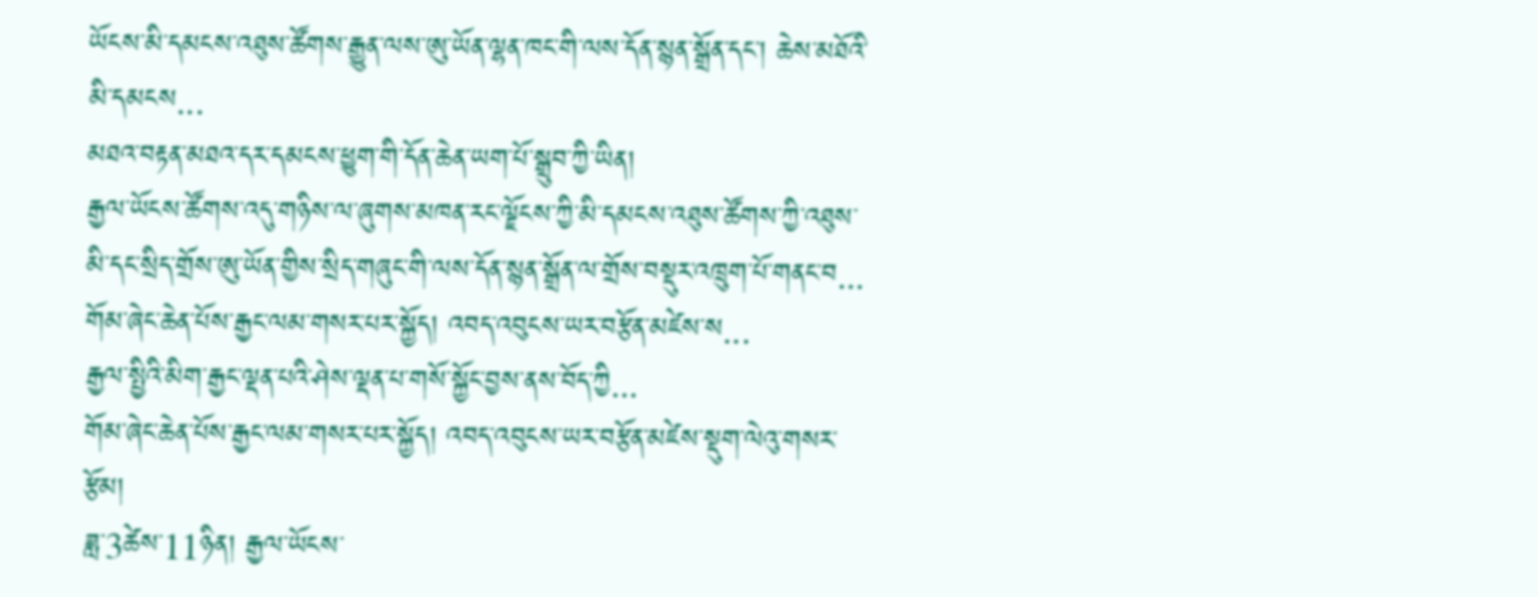ཡོངས་མི་དམངས་འཐུས་ཚོགས་རྒྱུན་ལས་ཨུ་ཡོན་ལྷན་ཁང་གི་ལས་དོན་སྙན་སྒྲོན་དང་། ཆེས་མཐོའི་མི་དམངས...
མཐའ་བརྟན་མཐའ་དར་དམངས་ཕྱུག་གི་དོན་ཆེན་ཡག་པོ་སྒྲུབ་ཀྱི་ཡིན།
རྒྱལ་ཡོངས་ཚོགས་འདུ་གཉིས་ལ་ཞུགས་མཁན་རང་ལྗོངས་ཀྱི་མི་དམངས་འཐུས་ཚོགས་ཀྱི་འཐུས་མི་དང་སྲིད་གྲོས་ཨུ་ཡོན་གྱིས་སྲིད་གཞུང་གི་ལས་དོན་སྙན་སྒྲོན་ལ་གྲོས་བསྡུར་འཁྲུག་པོ་གནང་བ...
གོམ་ཞེང་ཆེན་པོས་རྒྱང་ལམ་གསར་པར་སྐྱོད། འབད་འབུངས་ཡར་བརྩོན་མཛེས་ས...
རྒྱལ་སྤྱིའི་མིག་རྒྱང་ལྡན་པའི་ཤེས་ལྡན་པ་གསོ་སྐྱོང་བྱས་ནས་བོད་ཀྱི...
གོམ་ཞེང་ཆེན་པོས་རྒྱང་ལམ་གསར་པར་སྐྱོད། འབད་འབུངས་ཡར་བརྩོན་མཛེས་སྡུག་ལེའུ་གསར་རྩོམ།
ཟླ་3ཚེས་11ཉིན། རྒྱལ་ཡོངས་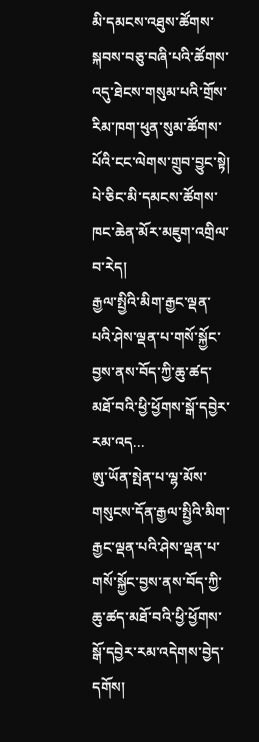མི་དམངས་འཐུས་ཚོགས་སྐབས་བཅུ་བཞི་པའི་ཚོགས་འདུ་ཐེངས་གསུམ་པའི་གྲོས་རིམ་ཁག་ཕུན་སུམ་ཚོགས་པོའི་ངང་ལེགས་གྲུབ་བྱུང་སྟེ། པེ་ཅིང་མི་དམངས་ཚོགས་ཁང་ཆེན་མོར་མཇུག་འགྲིལ་བ་རེད།
རྒྱལ་སྤྱིའི་མིག་རྒྱང་ལྡན་པའི་ཤེས་ལྡན་པ་གསོ་སྐྱོང་བྱས་ནས་བོད་ཀྱི་ཆུ་ཚད་མཐོ་བའི་ཕྱི་ཕྱོགས་སྒོ་དབྱེར་རམ་འད...
ཨུ་ཡོན་སྤེན་པ་ལྷ་མོས་གསུངས་དོན་རྒྱལ་སྤྱིའི་མིག་རྒྱང་ལྡན་པའི་ཤེས་ལྡན་པ་གསོ་སྐྱོང་བྱས་ནས་བོད་ཀྱི་ཆུ་ཚད་མཐོ་བའི་ཕྱི་ཕྱོགས་སྒོ་དབྱེར་རམ་འདེགས་བྱེད་དགོས།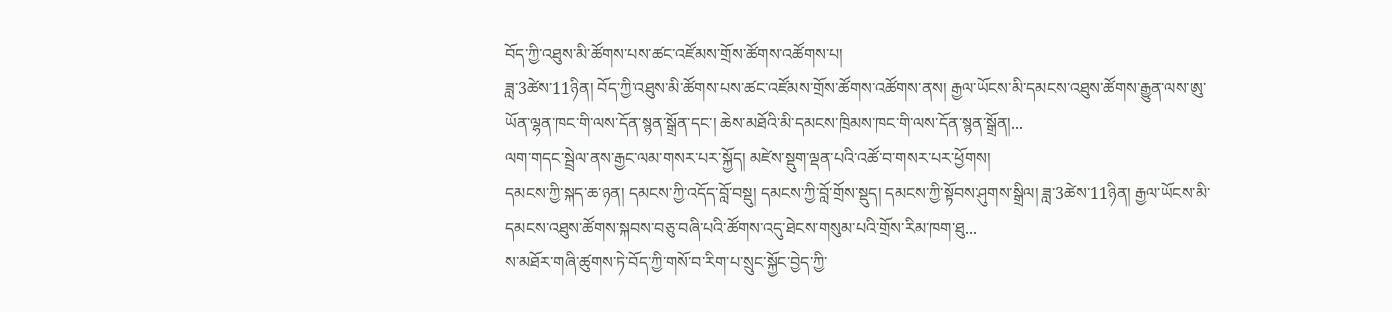བོད་ཀྱི་འཐུས་མི་ཚོགས་པས་ཚང་འཛོམས་གྲོས་ཚོགས་འཚོགས་པ།
ཟླ་3ཚེས་11ཉིན། བོད་ཀྱི་འཐུས་མི་ཚོགས་པས་ཚང་འཛོམས་གྲོས་ཚོགས་འཚོགས་ནས། རྒྱལ་ཡོངས་མི་དམངས་འཐུས་ཚོགས་རྒྱུན་ལས་ཨུ་ཡོན་ལྷན་ཁང་གི་ལས་དོན་སྙན་སྒྲོན་དང་། ཆེས་མཐོའི་མི་དམངས་ཁྲིམས་ཁང་གི་ལས་དོན་སྙན་སྒྲོན།...
ལག་གདང་སྦྲེལ་ནས་རྒྱང་ལམ་གསར་པར་སྐྱོད། མཛེས་སྡུག་ལྡན་པའི་འཚོ་བ་གསར་པར་ཕྱོགས།
དམངས་ཀྱི་སྐད་ཆ་ཉན། དམངས་ཀྱི་འདོད་བློ་བསྡུ། དམངས་ཀྱི་བློ་གྲོས་སྡུད། དམངས་ཀྱི་སྟོབས་ཤུགས་སྒྲིལ། ཟླ་3ཚེས་11ཉིན། རྒྱལ་ཡོངས་མི་དམངས་འཐུས་ཚོགས་སྐབས་བཅུ་བཞི་པའི་ཚོགས་འདུ་ཐེངས་གསུམ་པའི་གྲོས་རིམ་ཁག་ཐུ...
ས་མཐོར་གཞི་ཚུགས་ཏེ་བོད་ཀྱི་གསོ་བ་རིག་པ་སྲུང་སྐྱོང་བྱེད་ཀྱི་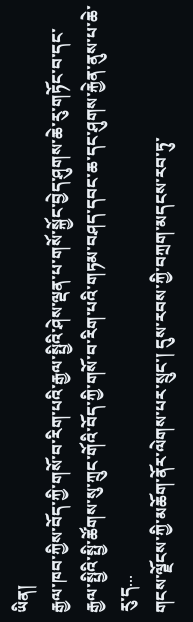ཡིན།
རྒྱལ་ཁབ་ཀྱིས་བོད་ཀྱི་གསོ་བ་རིག་པའི་རྒྱལ་སྤྱིའི་ཤེས་ལྡན་པ་གསོ་སྐྱོང་བྱེད་ཤུགས་ཆེ་རུ་གཏོང་བ་དང་རྒྱལ་སྤྱིའི་སྤྱི་ཚོགས་སུ་ཀྲུང་གོའི་བོད་ཀྱི་གསོ་བ་རིག་པའི་གཏམ་བཤད་དབང་ཆ་དང་ཤུགས་རྐྱེན་ནུས་པ་ཆེ་རུ་ད...
གངས་ལྗོངས་ཀྱི་མཆོག་ནོར་ལེགས་པར་སྲུང་། དུས་རབས་ཀྱི་བཀྲག་མདངས་རབ་ཏུ་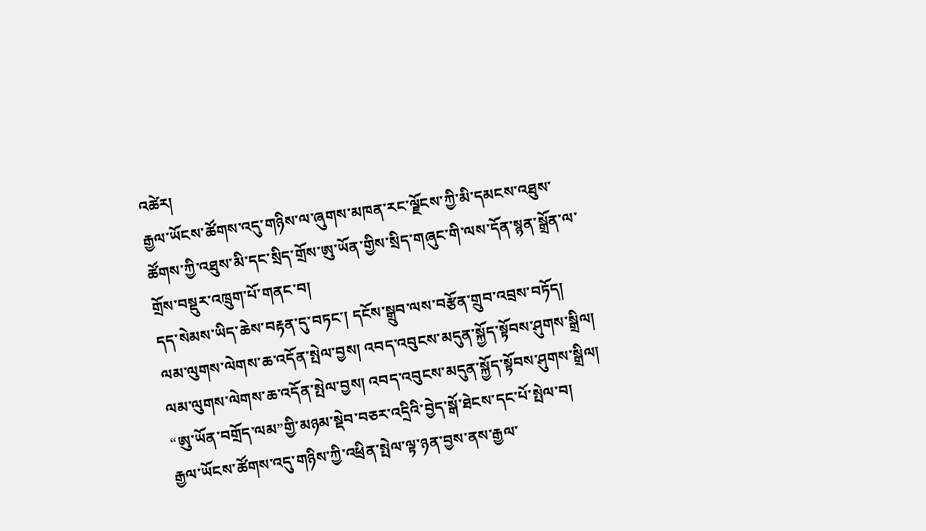འཚེར།
རྒྱལ་ཡོངས་ཚོགས་འདུ་གཉིས་ལ་ཞུགས་མཁན་རང་ལྗོངས་ཀྱི་མི་དམངས་འཐུས་ཚོགས་ཀྱི་འཐུས་མི་དང་སྲིད་གྲོས་ཨུ་ཡོན་གྱིས་སྲིད་གཞུང་གི་ལས་དོན་སྙན་སྒྲོན་ལ་གྲོས་བསྡུར་འཁྲུག་པོ་གནང་བ།
དད་སེམས་ཡིད་ཆེས་བརྟན་དུ་བཏང་། དངོས་སྒྲུབ་ལས་བརྩོན་གྲུབ་འབྲས་བཏོད།
ལམ་ལུགས་ལེགས་ཆ་འདོན་སྤེལ་བྱས། འབད་འབུངས་མདུན་སྐྱོད་སྟོབས་ཤུགས་སྒྲིལ།
ལམ་ལུགས་ལེགས་ཆ་འདོན་སྤེལ་བྱས། འབད་འབུངས་མདུན་སྐྱོད་སྟོབས་ཤུགས་སྒྲིལ།
“ཨུ་ཡོན་བགྲོད་ལམ”གྱི་མཉམ་སྡེབ་བཅར་འདྲིའི་བྱེད་སྒོ་ཐེངས་དང་པོ་སྤེལ་བ།
རྒྱལ་ཡོངས་ཚོགས་འདུ་གཉིས་ཀྱི་འཕྲིན་སྤེལ་ལྟ་ཉན་བྱས་ནས་རྒྱལ་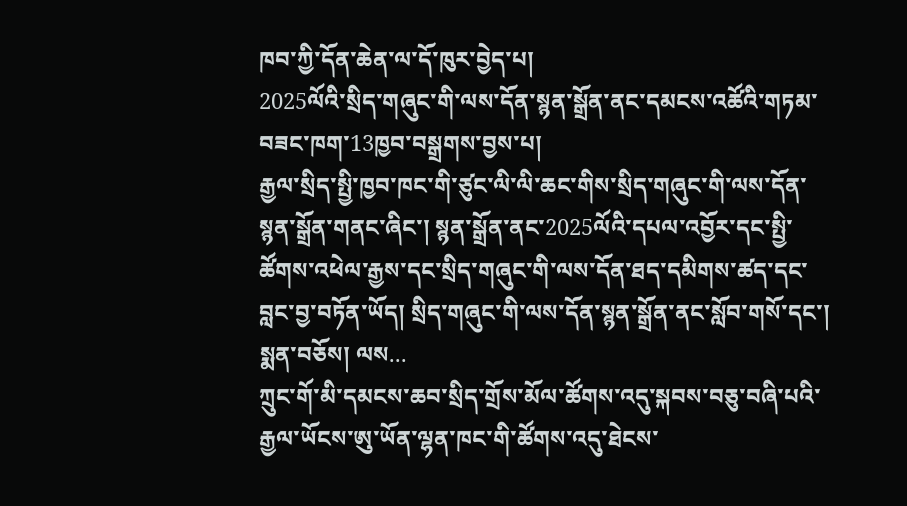ཁབ་ཀྱི་དོན་ཆེན་ལ་དོ་ཁུར་བྱེད་པ།
2025ལོའི་སྲིད་གཞུང་གི་ལས་དོན་སྙན་སྒྲོན་ནང་དམངས་འཚོའི་གཏམ་བཟང་ཁག་13ཁྱབ་བསྒྲགས་བྱས་པ།
རྒྱལ་སྲིད་སྤྱི་ཁྱབ་ཁང་གི་ཙུང་ལི་ལི་ཆང་གིས་སྲིད་གཞུང་གི་ལས་དོན་སྙན་སྒྲོན་གནང་ཞིང་། སྙན་སྒྲོན་ནང་2025ལོའི་དཔལ་འབྱོར་དང་སྤྱི་ཚོགས་འཕེལ་རྒྱས་དང་སྲིད་གཞུང་གི་ལས་དོན་ཐད་དམིགས་ཚད་དང་བླང་བྱ་བཏོན་ཡོད། སྲིད་གཞུང་གི་ལས་དོན་སྙན་སྒྲོན་ནང་སློབ་གསོ་དང་། སྨན་བཅོས། ལས...
ཀྲུང་གོ་མི་དམངས་ཆབ་སྲིད་གྲོས་མོལ་ཚོགས་འདུ་སྐབས་བཅུ་བཞི་པའི་རྒྱལ་ཡོངས་ཨུ་ཡོན་ལྷན་ཁང་གི་ཚོགས་འདུ་ཐེངས་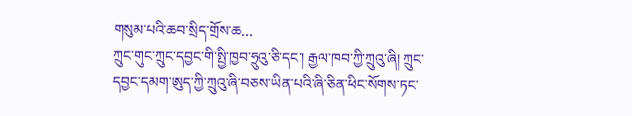གསུམ་པའི་ཆབ་སྲིད་གྲོས་ཆ...
ཀྲུང་གུང་ཀྲུང་དབྱང་གི་སྤྱི་ཁྱབ་ཧྲུའུ་ཅི་དང་། རྒྱལ་ཁབ་ཀྱི་ཀྲུའུ་ཞི། ཀྲུང་དབྱང་དམག་ཨུད་ཀྱི་ཀྲུའུ་ཞི་བཅས་ཡིན་པའི་ཞི་ཅིན་ཕིང་སོགས་ཏང་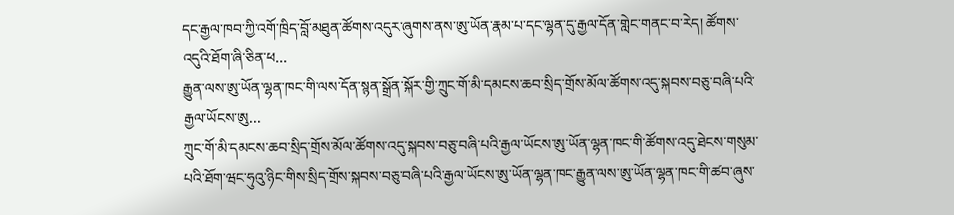དང་རྒྱལ་ཁབ་ཀྱི་འགོ་ཁྲིད་བློ་མཐུན་ཚོགས་འདུར་ཞུགས་ནས་ཨུ་ཡོན་རྣམ་པ་དང་ལྷན་དུ་རྒྱལ་དོན་གླེང་གནང་བ་རེད། ཚོགས་འདུའི་ཐོག་ཞི་ཅིན་ཕ...
རྒྱུན་ལས་ཨུ་ཡོན་ལྷན་ཁང་གི་ལས་དོན་སྙན་སྒྲོན་སྐོར་གྱི་ཀྲུང་གོ་མི་དམངས་ཆབ་སྲིད་གྲོས་མོལ་ཚོགས་འདུ་སྐབས་བཅུ་བཞི་པའི་རྒྱལ་ཡོངས་ཨུ...
ཀྲུང་གོ་མི་དམངས་ཆབ་སྲིད་གྲོས་མོལ་ཚོགས་འདུ་སྐབས་བཅུ་བཞི་པའི་རྒྱལ་ཡོངས་ཨུ་ཡོན་ལྷན་ཁང་གི་ཚོགས་འདུ་ཐེངས་གསུམ་པའི་ཐོག་ཝང་ཧུའུ་ཉིང་གིས་སྲིད་གྲོས་སྐབས་བཅུ་བཞི་པའི་རྒྱལ་ཡོངས་ཨུ་ཡོན་ལྷན་ཁང་རྒྱུན་ལས་ཨུ་ཡོན་ལྷན་ཁང་གི་ཚབ་ཞུས་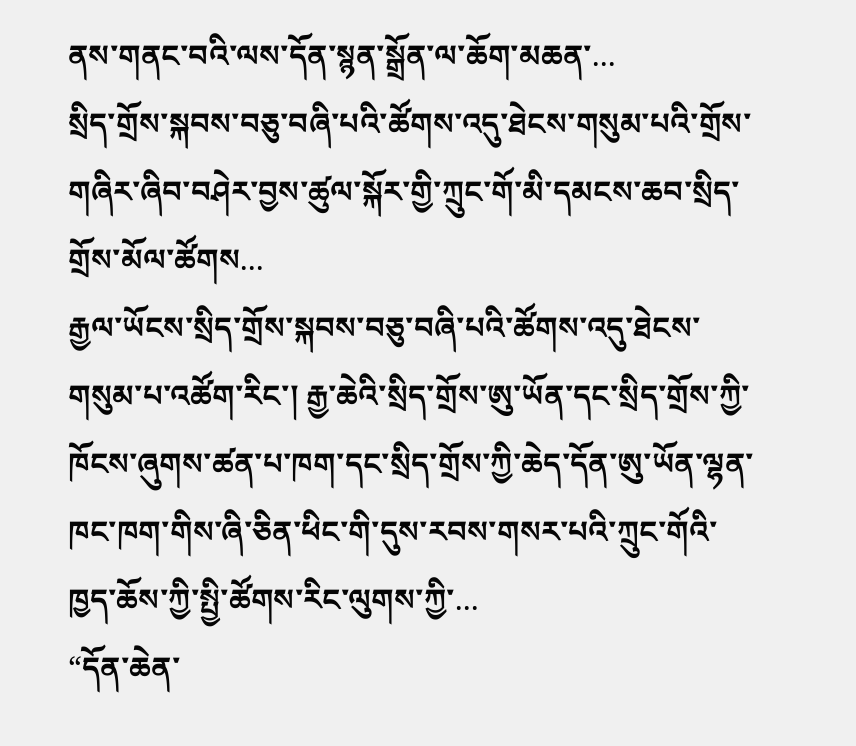ནས་གནང་བའི་ལས་དོན་སྙན་སྒྲོན་ལ་ཆོག་མཆན་...
སྲིད་གྲོས་སྐབས་བཅུ་བཞི་པའི་ཚོགས་འདུ་ཐེངས་གསུམ་པའི་གྲོས་གཞིར་ཞིབ་བཤེར་བྱས་ཚུལ་སྐོར་གྱི་ཀྲུང་གོ་མི་དམངས་ཆབ་སྲིད་གྲོས་མོལ་ཚོགས...
རྒྱལ་ཡོངས་སྲིད་གྲོས་སྐབས་བཅུ་བཞི་པའི་ཚོགས་འདུ་ཐེངས་གསུམ་པ་འཚོག་རིང་། རྒྱ་ཆེའི་སྲིད་གྲོས་ཨུ་ཡོན་དང་སྲིད་གྲོས་ཀྱི་ཁོངས་ཞུགས་ཚན་པ་ཁག་དང་སྲིད་གྲོས་ཀྱི་ཆེད་དོན་ཨུ་ཡོན་ལྷན་ཁང་ཁག་གིས་ཞི་ཅིན་ཕིང་གི་དུས་རབས་གསར་པའི་ཀྲུང་གོའི་ཁྱད་ཆོས་ཀྱི་སྤྱི་ཚོགས་རིང་ལུགས་ཀྱི་...
“དོན་ཆེན་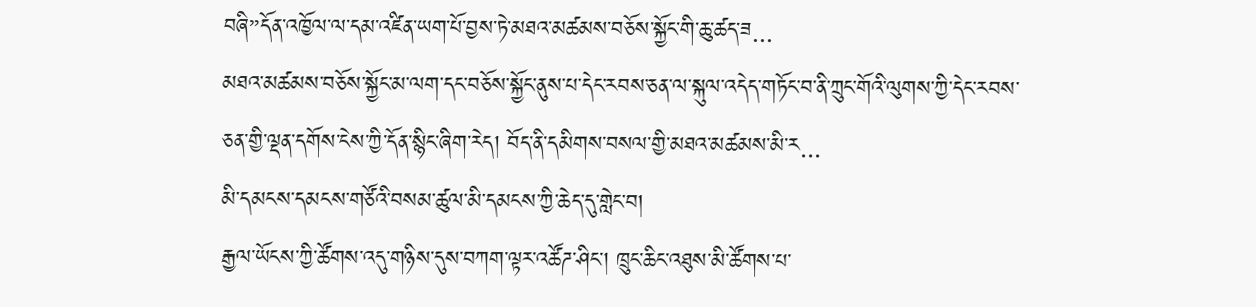བཞི”དོན་འཁྱོལ་ལ་དམ་འཛིན་ཡག་པོ་བྱས་ཏེ་མཐའ་མཚམས་བཅོས་སྐྱོང་གི་ཆུ་ཚད་ཟ...
མཐའ་མཚམས་བཅོས་སྐྱོང་མ་ལག་དང་བཅོས་སྐྱོང་ནུས་པ་དེང་རབས་ཅན་ལ་སྐུལ་འདེད་གཏོང་བ་ནི་ཀྲུང་གོའི་ལུགས་ཀྱི་དེང་རབས་ཅན་གྱི་ལྡན་དགོས་ངེས་ཀྱི་དོན་སྙིང་ཞིག་རེད། བོད་ནི་དམིགས་བསལ་གྱི་མཐའ་མཚམས་མི་ར...
མི་དམངས་དམངས་གཙོའི་བསམ་ཚུལ་མི་དམངས་ཀྱི་ཆེད་དུ་གླེང་བ།
རྒྱལ་ཡོངས་ཀྱི་ཚོགས་འདུ་གཉིས་དུས་བཀག་ལྟར་འཚོཌ་ཤིང་། ཁྲུང་ཆིང་འཐུས་མི་ཚོགས་པ་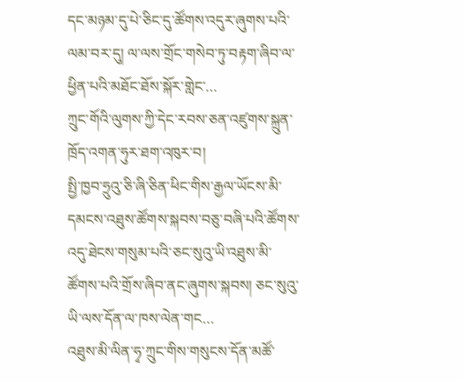དང་མཉམ་དུ་པེ་ཅིང་དུ་ཚོགས་འདུར་ཞུགས་པའི་ལམ་བར་དུ། ལ་ལས་གྲོང་གསེབ་ཏུ་བརྟག་ཞིབ་ལ་ཕྱིན་པའི་མཐོང་ཐོས་སྐོར་གླེང་...
ཀྲུང་གོའི་ལུགས་ཀྱི་དེང་རབས་ཅན་འཛུགས་སྐྲུན་ཁྲོད་འགན་ཧུར་ཐག་འཁུར་བ།
སྤྱི་ཁྱབ་ཧྲུའུ་ཅི་ཞི་ཅིན་ཕིང་གིས་རྒྱལ་ཡོངས་མི་དམངས་འཐུས་ཚོགས་སྐབས་བཅུ་བཞི་པའི་ཚོགས་འདུ་ཐེངས་གསུམ་པའི་ཅང་སུའུ་ཡི་འཐུས་མི་ཚོགས་པའི་གྲོས་ཞིབ་ནང་ཞུགས་སྐབས། ཅང་སུའུ་ཡི་ལས་དོན་ལ་ཁས་ལེན་གང...
འཐུས་མི་ལིན་ཧྭ་ཀྲུང་གིས་གསུངས་དོན་མཚོ་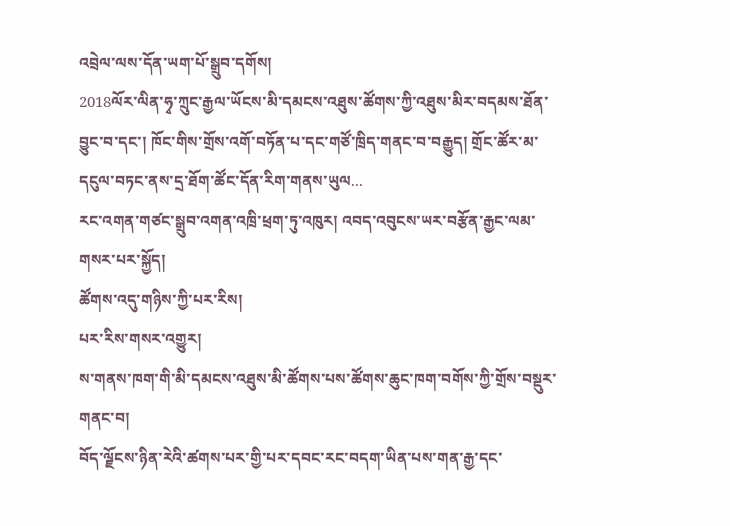འབྲེལ་ལས་དོན་ཡག་པོ་སྒྲུབ་དགོས།
2018ལོར་ལིན་ཧྭ་ཀྲུང་རྒྱལ་ཡོངས་མི་དམངས་འཐུས་ཚོགས་ཀྱི་འཐུས་མིར་བདམས་ཐོན་བྱུང་བ་དང་། ཁོང་གིས་གྲོས་འགོ་བཏོན་པ་དང་གཙོ་ཁྲིད་གནང་བ་བརྒྱུད། གྲོང་ཚོར་མ་དངུལ་བཏང་ནས་དྲ་ཐོག་ཚོང་དོན་རིག་གནས་ཡུལ...
རང་འགན་གཙང་སྒྲུབ་འགན་འཁྲི་ཕྲག་ཏུ་འཁུར། འབད་འབུངས་ཡར་བརྩོན་རྒྱང་ལམ་གསར་པར་སྐྱོད།
ཚོགས་འདུ་གཉིས་ཀྱི་པར་རིས།
པར་རིས་གསར་འགྱུར།
ས་གནས་ཁག་གི་མི་དམངས་འཐུས་མི་ཚོགས་པས་ཚོགས་ཆུང་ཁག་བགོས་ཀྱི་གྲོས་བསྡུར་གནང་བ།
བོད་ལྗོངས་ཉིན་རེའི་ཚགས་པར་གྱི་པར་དབང་རང་བདག་ཡིན་པས་གན་རྒྱ་དང་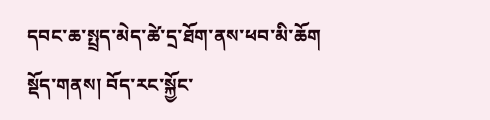དབང་ཆ་སྤྲད་མེད་ཚེ་དྲ་ཐོག་ནས་ཕབ་མི་ཆོག
སྡོད་གནས། བོད་རང་སྐྱོང་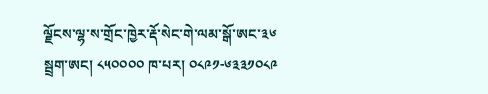ལྗོངས་ལྷ་ས་གྲོང་ཁྱེར་རྡོ་སེང་གེ་ལམ་སྒོ་ཨང་༣༦ སྦྲག་ཨང། ༨༥༠༠༠༠ ཁ་པར། ༠༨༩༡-༦༣༣༡༠༨༩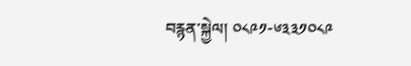བརྙན་སྐྱེལ། ༠༨༩༡-༦༣༣༡༠༨༩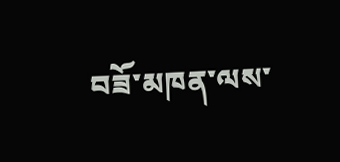བཟོ་མཁན་ལས་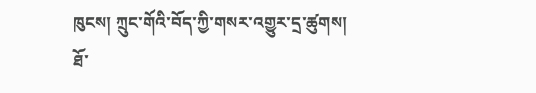ཁུངས། ཀྲུང་གོའི་བོད་ཀྱི་གསར་འགྱུར་དྲ་ཚུགས།
ཐོ་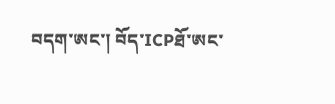བདག་ཨང་། བོད་ICPཐོ་ཨང་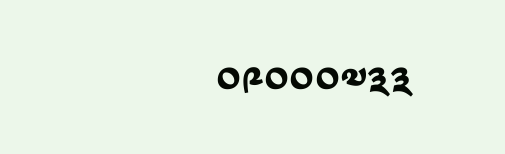༠༩༠༠༠༧༣༣